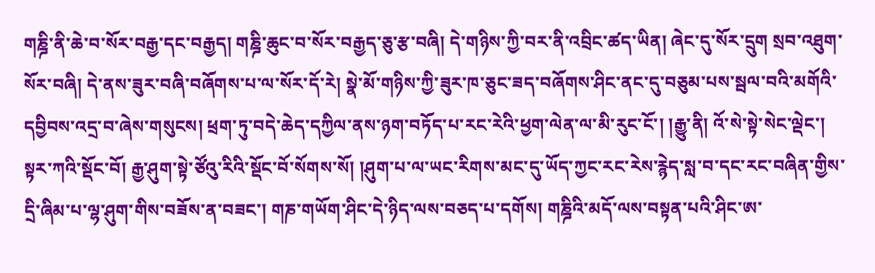གཎྜི་ནི་ཆེ་བ་སོར་བརྒྱ་དང་བརྒྱད། གཎྜི་ཆུང་བ་སོར་བརྒྱད་ཅུ་རྩ་བཞི། དེ་གཉིས་ཀྱི་བར་ནི་འབྲིང་ཚད་ཡིན། ཞེང་དུ་སོར་དྲུག སྲབ་འཐུག་སོར་བཞི། དེ་ནས་ཟུར་བཞི་བཞོགས་པ་ལ་སོར་དོ་རེ། སྣེ་མོ་གཉིས་ཀྱི་ཟུར་ཁ་ཅུང་ཟད་བཞོགས་ཤིང་ནང་དུ་བཅུམ་པས་སྦལ་བའི་མགོའི་དབྱིབས་འདྲ་བ་ཞེས་གསུངས། ཕྲག་ཏུ་བདེ་ཆེད་དཀྱིལ་ནས་ཉག་བཏོད་པ་རང་རེའི་ཕྱག་ལེན་ལ་མི་རུང་ངོ་། །རྒྱུ་ནི། འོ་སེ་སྟེ་སེང་ལྡེང་། སྟར་ཀའི་སྡོང་བོ། རྒྱ་ཤུག་སྟེ་ཙོའུ་རིའི་སྡོང་བོ་སོགས་སོ། །ཤུག་པ་ལ་ཡང་རིགས་མང་དུ་ཡོད་ཀྱང་རང་རེས་རྙེད་སླ་བ་དང་རང་བཞིན་གྱིས་དྲི་ཞིམ་པ་ལྷ་ཤུག་གིས་བཟོས་ན་བཟང་། གཎ་གཡོག་ཤིང་དེ་ཉིད་ལས་བཅད་པ་དགོས། གཎྜིའི་མདོ་ལས་བསྟན་པའི་ཤིང་ཨ་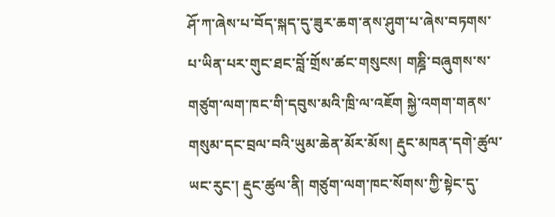ཤོ་ཀ་ཞེས་པ་བོད་སྐད་དུ་ཟུར་ཆག་ནས་ཤུག་པ་ཞེས་བཏགས་པ་ཡིན་པར་གུང་ཐང་བློ་གྲོས་ཚང་གསུངས། གཎྜི་བཞུགས་ས་གཙུག་ལག་ཁང་གི་དབུས་མའི་ཁྲི་ལ་འཇོག སྐྱེ་འགག་གནས་གསུམ་དང་བྲལ་བའི་ཡུམ་ཆེན་མོར་མོས། རྡུང་མཁན་དགེ་ཚུལ་ཡང་རུང་། རྡུང་ཚུལ་ནི། གཙུག་ལག་ཁང་སོགས་ཀྱི་སྟེང་དུ་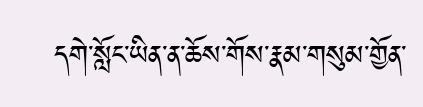དགེ་སློང་ཡིན་ན་ཆོས་གོས་རྣམ་གསུམ་གྱོན་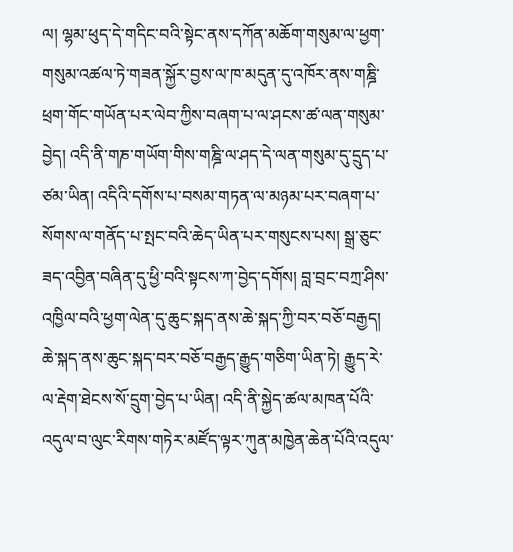ལ། ལྷམ་ཕུད་དེ་གདིང་བའི་སྟེང་ནས་དཀོན་མཆོག་གསུམ་ལ་ཕྱག་གསུམ་འཚལ་ཏེ་གཟན་སྐྱོར་བྱས་ལ་ཁ་མདུན་དུ་འཁོར་ནས་གཎྜི་ཕྲག་གོང་གཡོན་པར་ལེབ་ཀྱིས་བཞག་པ་ལ་ཤངས་ཚ་ལན་གསུམ་བྱེད། འདི་ནི་གཎ་གཡོག་གིས་གཎྜི་ལ་ཤད་དེ་ལན་གསུམ་དུ་དྲུད་པ་ཙམ་ཡིན། འདིའི་དགོས་པ་བསམ་གཏན་ལ་མཉམ་པར་བཞག་པ་སོགས་ལ་གནོད་པ་སྤང་བའི་ཆེད་ཡིན་པར་གསུངས་པས། སྒྲ་ཅུང་ཟད་འབྱིན་བཞིན་དུ་ཕྱི་བའི་སྟངས་ཀ་བྱེད་དགོས། བླ་བྲང་བཀྲ་ཤིས་འཁྱིལ་བའི་ཕྱག་ལེན་དུ་ཆུང་སྐད་ནས་ཆེ་སྐད་ཀྱི་བར་བཅོ་བརྒྱད། ཆེ་སྐད་ནས་ཆུང་སྐད་བར་བཅོ་བརྒྱད་རྒྱུད་གཅིག་ཡིན་ཏེ། རྒྱུད་རེ་ལ་རྡེག་ཐེངས་སོ་དྲུག་བྱེད་པ་ཡིན། འདི་ནི་སྐྱེད་ཚལ་མཁན་པོའི་འདུལ་བ་ལུང་རིགས་གཏེར་མཛོད་ལྟར་ཀུན་མཁྱེན་ཆེན་པོའི་འདུལ་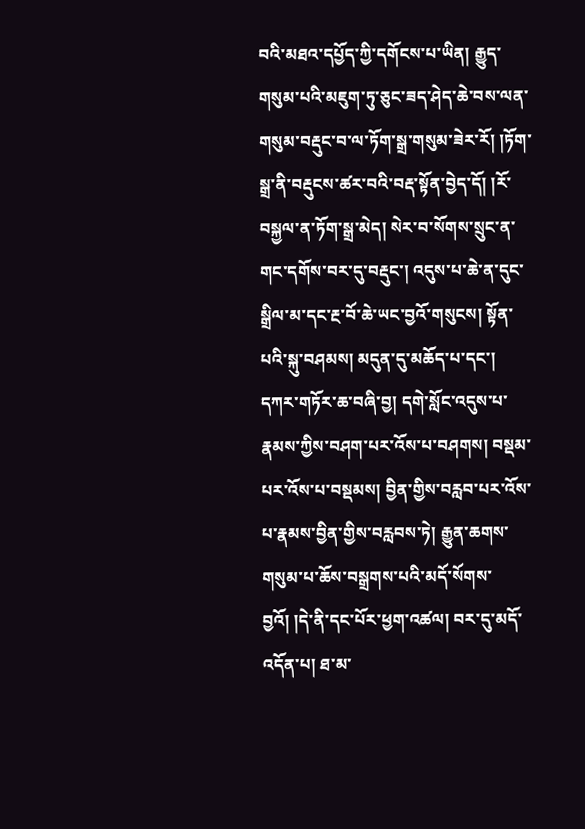བའི་མཐའ་དཔྱོད་ཀྱི་དགོངས་པ་ཡིན། རྒྱུད་གསུམ་པའི་མཇུག་ཏུ་ཅུང་ཟད་ཤེད་ཆེ་བས་ལན་གསུམ་བརྡུང་བ་ལ་ཏོག་སྒྲ་གསུམ་ཟེར་རོ། །ཏོག་སྒྲ་ནི་བརྡུངས་ཚར་བའི་བརྡ་སྟོན་བྱེད་དོ། །རོ་བསྐྱལ་ན་ཏོག་སྒྲ་མེད། སེར་བ་སོགས་སྲུང་ན་གང་དགོས་བར་དུ་བརྡུང་། འདུས་པ་ཆེ་ན་དུང་སྒྲིལ་མ་དང་རྔ་བོ་ཆེ་ཡང་བྱའོ་གསུངས། སྟོན་པའི་སྐུ་བཤམས། མདུན་དུ་མཆོད་པ་དང་། དཀར་གཏོར་ཆ་བཞི་བྱ། དགེ་སློང་འདུས་པ་རྣམས་ཀྱིས་བཤག་པར་འོས་པ་བཤགས། བསྡམ་པར་འོས་པ་བསྡམས། བྱིན་གྱིས་བརླབ་པར་འོས་པ་རྣམས་བྱིན་གྱིས་བརླབས་ཏེ། རྒྱུན་ཆགས་གསུམ་པ་ཆོས་བསྒྲགས་པའི་མདོ་སོགས་བྱའོ། །དེ་ནི་དང་པོར་ཕྱག་འཚལ། བར་དུ་མདོ་འདོན་པ། ཐ་མ་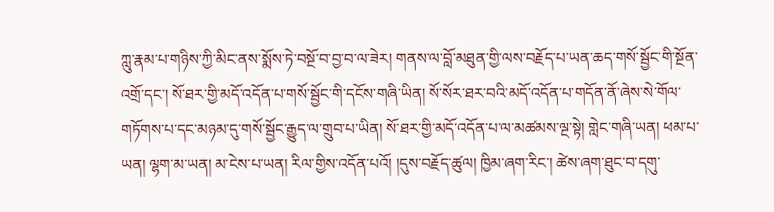ཀླུ་རྣམ་པ་གཉིས་ཀྱི་མིང་ནས་སྨོས་ཏེ་བསྔོ་བ་བྱ་བ་ལ་ཟེར། གནས་ལ་བློ་མཐུན་གྱི་ལས་བརྗོད་པ་ཡན་ཆད་གསོ་སྦྱོང་གི་སྔོན་འགྲོ་དང་། སོ་ཐར་གྱི་མདོ་འདོན་པ་གསོ་སྦྱོང་གི་དངོས་གཞི་ཡིན། སོ་སོར་ཐར་བའི་མདོ་འདོན་པ་གདོན་ནོ་ཞེས་སེ་གོལ་གཏོགས་པ་དང་མཉམ་དུ་གསོ་སྦྱོང་རྒྱུད་ལ་གྲུབ་པ་ཡིན། སོ་ཐར་གྱི་མདོ་འདོན་པ་ལ་མཚམས་ལྔ་སྟེ། གླེང་གཞི་ཡན། ཕམ་པ་ཡན། ལྷག་མ་ཡན། མ་ངེས་པ་ཡན། རིལ་གྱིས་འདོན་པའོ། །དུས་བརྗོད་ཚུལ། ཁྱིམ་ཞག་རིང་། ཚེས་ཞག་ཐུང་བ་དགུ་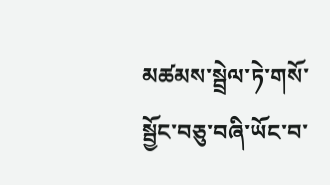མཚམས་སྦྲེལ་ཏེ་གསོ་སྦྱོང་བཅུ་བཞི་ཡོང་བ་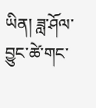ཡིན། ཟླ་ཤོལ་བྱུང་ཚེ་གང་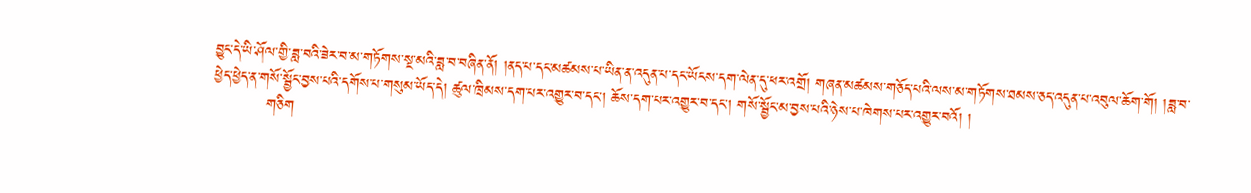བྱུང་དེ་ཡི་ཤོལ་གྱི་ཟླ་བའི་ཟེར་བ་མ་གཏོགས་སྔ་མའི་ཟླ་བ་བཞིན་ནོ། །ནད་པ་དང་མཚམས་པ་ཡིན་ན་འདུན་པ་དང་ཡོངས་དག་ལེན་དུ་ཕར་འགྲོ། གཞན་མཚམས་གཅོད་པའི་ལས་མ་གཏོགས་ཐམས་ཅད་འདུན་པ་འབུལ་ཆོག་གོ། །ཟླ་བ་ཕྱེད་ཕྱེད་ན་གསོ་སྦྱོང་བྱས་པའི་དགོས་པ་གསུམ་ཡོད་དེ། ཚུལ་ཁྲིམས་དག་པར་འགྱུར་བ་དང་། ཆོས་དག་པར་འགྱུར་བ་དང་། གསོ་སྦྱོང་མ་བྱས་པའི་ཉེས་པ་ཁེགས་པར་འགྱུར་བའོ། །
          གཅིག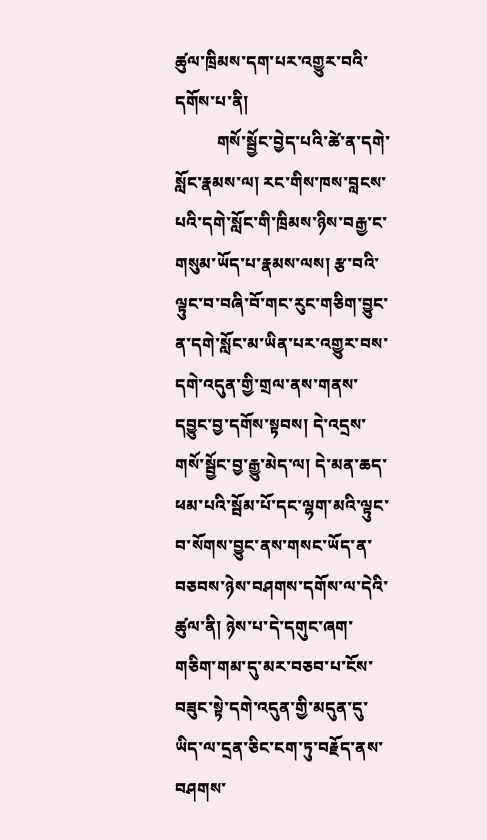ཚུལ་ཁྲིམས་དག་པར་འགྱུར་བའི་དགོས་པ་ནི།
          གསོ་སྦྱོང་བྱེད་པའི་ཚེ་ན་དགེ་སློང་རྣམས་ལ། རང་གིས་ཁས་བླངས་པའི་དགེ་སློང་གི་ཁྲིམས་ཉིས་བརྒྱ་ང་གསུམ་ཡོད་པ་རྣམས་ལས། རྩ་བའི་ལྟུང་བ་བཞི་བོ་གང་རུང་གཅིག་བྱུང་ན་དགེ་སློང་མ་ཡིན་པར་འགྱུར་བས་དགེ་འདུན་གྱི་གྲལ་ནས་གནས་དབྱུང་བྱ་དགོས་སྟབས། དེ་འདྲས་གསོ་སྦྱོང་བྱ་རྒྱུ་མེད་ལ། དེ་མན་ཆད་ཕམ་པའི་སྦོམ་པོ་དང་ལྷག་མའི་ལྟུང་བ་སོགས་བྱུང་ནས་གསང་ཡོད་ན་བཅབས་ཉེས་བཤགས་དགོས་ལ་དེའི་ཚུལ་ནི། ཉེས་པ་དེ་དགུང་ཞག་གཅིག་གམ་དུ་མར་བཅབ་པ་ངོས་བཟུང་སྟེ་དགེ་འདུན་གྱི་མདུན་དུ་ཡིད་ལ་དྲན་ཅིང་ངག་ཏུ་བརྗོད་ནས་བཤགས་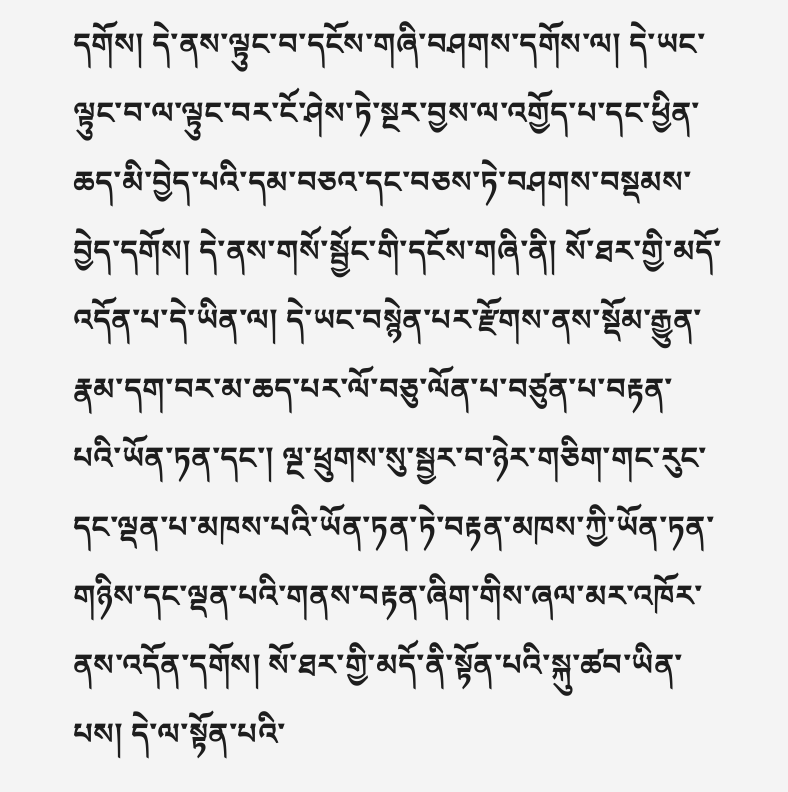དགོས། དེ་ནས་ལྟུང་བ་དངོས་གཞི་བཤགས་དགོས་ལ། དེ་ཡང་ལྟུང་བ་ལ་ལྟུང་བར་ངོ་ཤེས་ཏེ་སྔར་བྱས་ལ་འགྱོད་པ་དང་ཕྱིན་ཆད་མི་བྱེད་པའི་དམ་བཅའ་དང་བཅས་ཏེ་བཤགས་བསྡམས་བྱེད་དགོས། དེ་ནས་གསོ་སྦྱོང་གི་དངོས་གཞི་ནི། སོ་ཐར་གྱི་མདོ་འདོན་པ་དེ་ཡིན་ལ། དེ་ཡང་བསྙེན་པར་རྫོགས་ནས་སྡོམ་རྒྱུན་རྣམ་དག་བར་མ་ཆད་པར་ལོ་བཅུ་ལོན་པ་བཙུན་པ་བརྟན་པའི་ཡོན་ཏན་དང་། ལྔ་ཕྲུགས་སུ་སྦྱར་བ་ཉེར་གཅིག་གང་རུང་དང་ལྡན་པ་མཁས་པའི་ཡོན་ཏན་ཏེ་བརྟན་མཁས་ཀྱི་ཡོན་ཏན་གཉིས་དང་ལྡན་པའི་གནས་བརྟན་ཞིག་གིས་ཞལ་མར་འཁོར་ནས་འདོན་དགོས། སོ་ཐར་གྱི་མདོ་ནི་སྟོན་པའི་སྐུ་ཚབ་ཡིན་པས། དེ་ལ་སྟོན་པའི་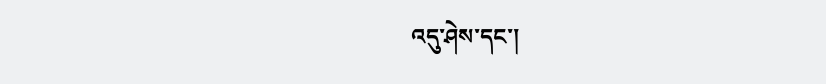འདུ་ཤེས་དང་།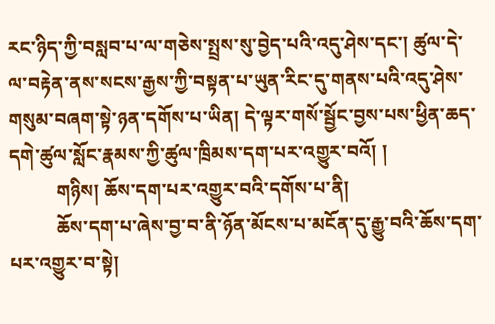རང་ཉིད་ཀྱི་བསླབ་པ་ལ་གཅེས་སྤྲས་སུ་བྱེད་པའི་འདུ་ཤེས་དང་། ཚུལ་དེ་ལ་བརྟེན་ནས་སངས་རྒྱས་ཀྱི་བསྟན་པ་ཡུན་རིང་དུ་གནས་པའི་འདུ་ཤེས་གསུམ་བཞག་སྟེ་ཉན་དགོས་པ་ཡིན། དེ་ལྟར་གསོ་སྦྱོང་བྱས་པས་ཕྱིན་ཆད་དགེ་ཚུལ་སློང་རྣམས་ཀྱི་ཚུལ་ཁྲིམས་དག་པར་འགྱུར་བའོ། །
          གཉིས། ཆོས་དག་པར་འགྱུར་བའི་དགོས་པ་ནི།
          ཆོས་དག་པ་ཞེས་བྱ་བ་ནི་ཉོན་མོངས་པ་མངོན་དུ་རྒྱུ་བའི་ཆོས་དག་པར་འགྱུར་བ་སྟེ།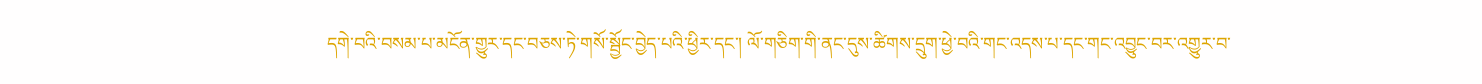དགེ་བའི་བསམ་པ་མངོན་གྱུར་དང་བཅས་ཏེ་གསོ་སྦྱོང་བྱེད་པའི་ཕྱིར་དང་། ལོ་གཅིག་གི་ནང་དུས་ཚིགས་དྲུག་ཕྱེ་བའི་གང་འདས་པ་དང་གང་འབྱུང་བར་འགྱུར་བ་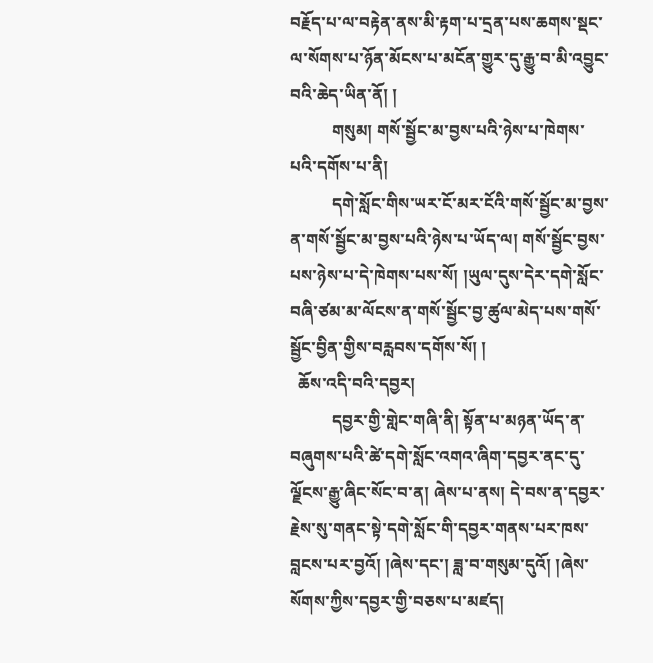བརྗོད་པ་ལ་བརྟེན་ནས་མི་རྟག་པ་དྲན་པས་ཆགས་སྡང་ལ་སོགས་པ་ཉོན་མོངས་པ་མངོན་གྱུར་དུ་རྒྱུ་བ་མི་འབྱུང་བའི་ཆེད་ཡིན་ནོ། །
          གསུམ། གསོ་སྦྱོང་མ་བྱས་པའི་ཉེས་པ་ཁེགས་པའི་དགོས་པ་ནི།
          དགེ་སློང་གིས་ཡར་ངོ་མར་ངོའི་གསོ་སྦྱོང་མ་བྱས་ན་གསོ་སྦྱོང་མ་བྱས་པའི་ཉེས་པ་ཡོད་ལ། གསོ་སྦྱོང་བྱས་པས་ཉེས་པ་དེ་ཁེགས་པས་སོ། །ཡུལ་དུས་དེར་དགེ་སློང་བཞི་ཙམ་མ་ལོངས་ན་གསོ་སྦྱོང་བྱ་ཚུལ་མེད་པས་གསོ་སྦྱོང་བྱིན་གྱིས་བརླབས་དགོས་སོ། །
  ཆོས་འདི་བའི་དབྱར།
          དབྱར་གྱི་གླེང་གཞི་ནི། སྟོན་པ་མཉན་ཡོད་ན་བཞུགས་པའི་ཚེ་དགེ་སློང་འགའ་ཞིག་དབྱར་ནང་དུ་ལྗོངས་རྒྱུ་ཞིང་སོང་བ་ན། ཞེས་པ་ནས། དེ་བས་ན་དབྱར་རྗེས་སུ་གནང་སྟེ་དགེ་སློང་གི་དབྱར་གནས་པར་ཁས་བླངས་པར་བྱའོ། །ཞེས་དང་། ཟླ་བ་གསུམ་དུའོ། །ཞེས་སོགས་ཀྱིས་དབྱར་གྱི་བཅས་པ་མཛད།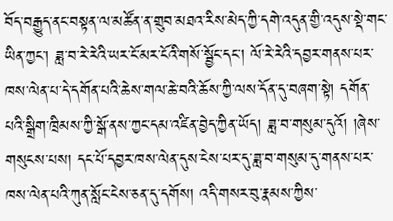བོད་བརྒྱུད་ནང་བསྟན་ལ་མཚོན་ན་གྲུབ་མཐའ་རིས་མེད་ཀྱི་དགེ་འདུན་གྱི་འདུས་སྡེ་གང་ཡིན་ཀྱང་། ཟླ་བ་རེ་རེའི་ཡར་ངོ་མར་ངོའི་གསོ་སྦྱོང་དང་། ལོ་རེ་རེའི་དབྱར་གནས་པར་ཁས་ལེན་པ་དེ་དགོན་པའི་ཆེས་གལ་ཆེ་བའི་ཆོས་ཀྱི་ལས་དོན་དུ་བཞག་སྟེ། དགོན་པའི་སྒྲིག་ཁྲིམས་ཀྱི་སྒོ་ནས་ཀྱང་དམ་འཛིན་བྱེད་ཀྱིན་ཡོད། ཟླ་བ་གསུམ་དུའོ། །ཞེས་གསུངས་པས། དང་པོ་དབྱར་ཁས་ལེན་དུས་ངེས་པར་དུ་ཟླ་བ་གསུམ་དུ་གནས་པར་ཁས་ལེན་པའི་ཀུན་སློང་ངེས་ཅན་དུ་དགོས། འདི་གསར་བུ་རྣམས་ཀྱིས་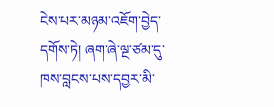ངེས་པར་མཉམ་འཇོག་བྱེད་དགོས་ཏེ། ཞག་ཞེ་ལྔ་ཙམ་དུ་ཁས་བླངས་པས་དབྱར་མི་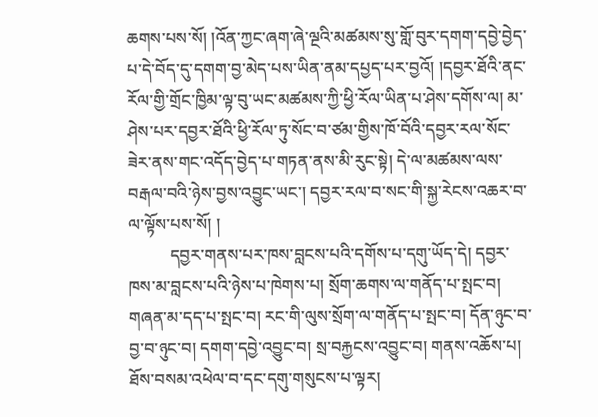ཆགས་པས་སོ། །འོན་ཀྱང་ཞག་ཞེ་ལྔའི་མཚམས་སུ་གློ་བུར་དགག་དབྱེ་བྱེད་པ་དེ་བོད་དུ་དགག་བྱ་མེད་པས་ཡིན་ནམ་དཔྱད་པར་བྱའོ། །དབྱར་ཐོའི་ནང་རོལ་གྱི་གྲོང་ཁྱིམ་ལྟ་བུ་ཡང་མཚམས་ཀྱི་ཕྱི་རོལ་ཡིན་པ་ཤེས་དགོས་ལ། མ་ཤེས་པར་དབྱར་ཐོའི་ཕྱི་རོལ་ཏུ་སོང་བ་ཙམ་གྱིས་ཁོ་བོའི་དབྱར་རལ་སོང་ཟེར་ནས་གང་འདོད་བྱེད་པ་གཏན་ནས་མི་རུང་སྟེ། དེ་ལ་མཚམས་ལས་བརྒལ་བའི་ཉེས་བྱས་འབྱུང་ཡང་། དབྱར་རལ་བ་སང་གི་སྐྱ་རེངས་འཆར་བ་ལ་ལྟོས་པས་སོ། །
          དབྱར་གནས་པར་ཁས་བླངས་པའི་དགོས་པ་དགུ་ཡོད་དེ། དབྱར་ཁས་མ་བླངས་པའི་ཉེས་པ་ཁེགས་པ། སྲོག་ཆགས་ལ་གནོད་པ་སྤང་བ། གཞན་མ་དད་པ་སྤང་བ། རང་གི་ལུས་སྲོག་ལ་གནོད་པ་སྤང་བ། དོན་ཉུང་བ་བྱ་བ་ཉུང་བ། དགག་དབྱེ་འབྱུང་བ། སྲ་བརྐྱངས་འབྱུང་བ། གནས་འཆོས་པ། ཐོས་བསམ་འཕེལ་བ་དང་དགུ་གསུངས་པ་ལྟར།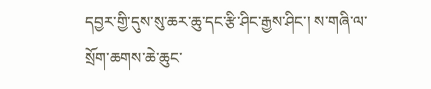དབྱར་གྱི་དུས་སུ་ཆར་ཆུ་དང་རྩི་ཤིང་རྒྱས་ཤིང་། ས་གཞི་ལ་སྲོག་ཆགས་ཆེ་ཆུང་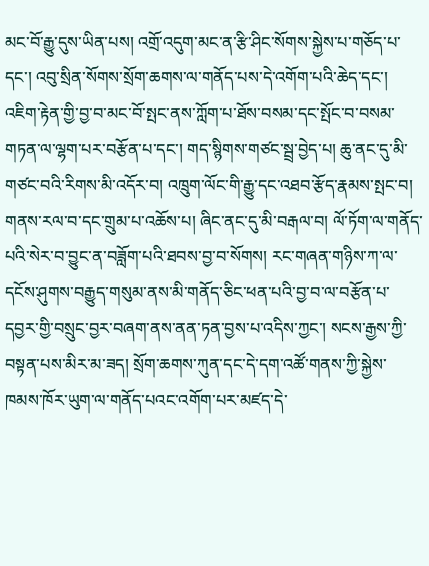མང་བོ་རྒྱུ་དུས་ཡིན་པས། འགྲོ་འདུག་མང་ན་རྩི་ཤིང་སོགས་སྐྱེས་པ་གཅོད་པ་དང་། འབུ་སྲིན་སོགས་སྲོག་ཆགས་ལ་གནོད་པས་དེ་འགོག་པའི་ཆེད་དང་། འཇིག་རྟེན་གྱི་བྱ་བ་མང་བོ་སྤང་ནས་ཀློག་པ་ཐོས་བསམ་དང་སྤོང་བ་བསམ་གཏན་ལ་ལྷག་པར་བརྩོན་པ་དང་། གད་སྙིགས་གཙང་སྦྲ་བྱེད་པ། ཆུ་ནང་དུ་མི་གཙང་བའི་རིགས་མི་འདོར་བ། འཁྲུག་ལོང་གི་རྒྱུ་དང་འཐབ་རྩོད་རྣམས་སྤང་བ། གནས་རལ་བ་དང་གྲུམ་པ་འཆོས་པ། ཞིང་ནང་དུ་མི་བརྒལ་བ། ལོ་ཏོག་ལ་གནོད་པའི་སེར་བ་བྱུང་ན་བཟློག་པའི་ཐབས་བྱ་བ་སོགས། རང་གཞན་གཉིས་ཀ་ལ་དངོས་ཤུགས་བརྒྱུད་གསུམ་ནས་མི་གནོད་ཅིང་ཕན་པའི་བྱ་བ་ལ་བརྩོན་པ་དབྱར་གྱི་བསྲུང་བྱར་བཞག་ནས་ནན་ཏན་བྱས་པ་འདིས་ཀྱང་། སངས་རྒྱས་ཀྱི་བསྟན་པས་མིར་མ་ཟད། སྲོག་ཆགས་ཀུན་དང་དེ་དག་འཚོ་གནས་ཀྱི་སྐྱེས་ཁམས་ཁོར་ཡུག་ལ་གནོད་པའང་འགོག་པར་མཛད་དེ་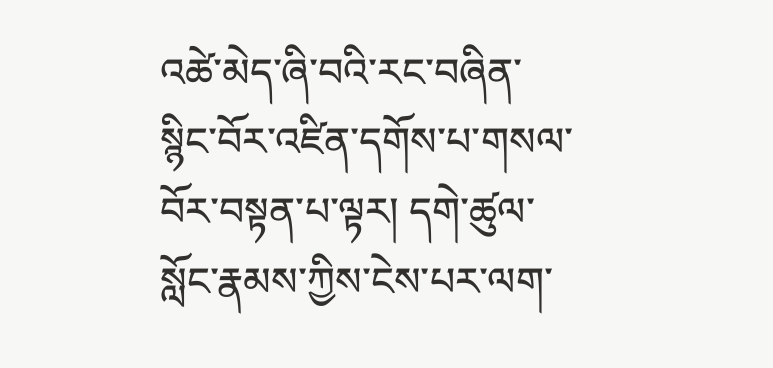འཚེ་མེད་ཞི་བའི་རང་བཞིན་སྙིང་བོར་འཛིན་དགོས་པ་གསལ་བོར་བསྟན་པ་ལྟར། དགེ་ཚུལ་སློང་རྣམས་ཀྱིས་ངེས་པར་ལག་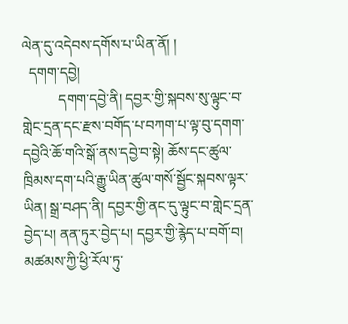ལེན་དུ་འདེབས་དགོས་པ་ཡིན་ནོ། །
  དགག་དབྱེ།
          དགག་དབྱེ་ནི། དབྱར་གྱི་སྐབས་སུ་ལྟུང་བ་གླེང་དྲན་དང་རྫས་བགོད་པ་བཀག་པ་ལྟ་བུ་དགག་དབྱེའི་ཆོ་གའི་སྒོ་ནས་དབྱེ་བ་སྟེ། ཆོས་དང་ཚུལ་ཁྲིམས་དག་པའི་རྒྱུ་ཡིན་ཚུལ་གསོ་སྦྱོང་སྐབས་ལྟར་ཡིན། སྒྲ་བཤད་ནི། དབྱར་གྱི་ནང་དུ་ལྟུང་བ་གླེང་དྲན་བྱེད་པ། ནན་ཏུར་བྱེད་པ། དབྱར་གྱི་རྙེད་པ་བགོ་བ། མཚམས་ཀྱི་ཕྱི་རོལ་ཏུ་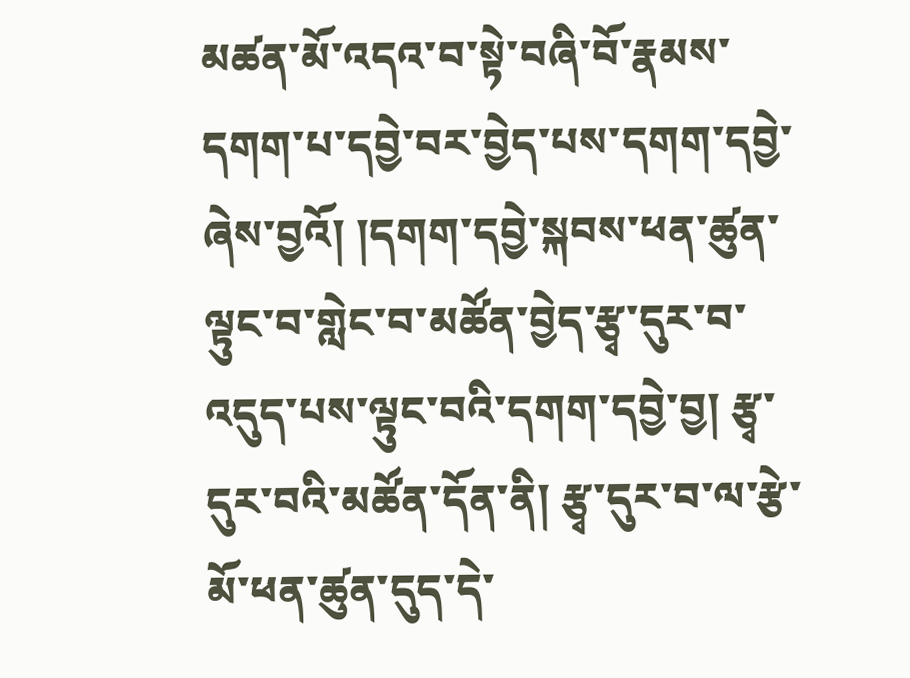མཚན་མོ་འདའ་བ་སྟེ་བཞི་བོ་རྣམས་དགག་པ་དབྱེ་བར་བྱེད་པས་དགག་དབྱེ་ཞེས་བྱའོ། །དགག་དབྱེ་སྐབས་ཕན་ཚུན་ལྟུང་བ་གླེང་བ་མཚོན་བྱེད་རྩྭ་དུར་བ་འདུད་པས་ལྟུང་བའི་དགག་དབྱེ་བྱ། རྩྭ་དུར་བའི་མཚོན་དོན་ནི། རྩྭ་དུར་བ་ལ་རྩེ་མོ་ཕན་ཚུན་དུད་དེ་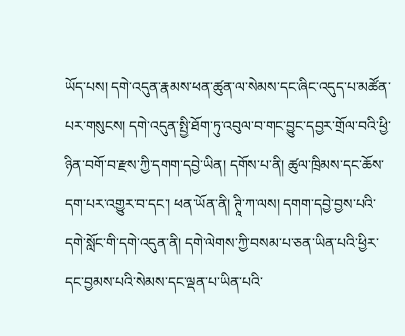ཡོད་པས། དགེ་འདུན་རྣམས་ཕན་ཚུན་ལ་སེམས་དང་ཞིང་འདུད་པ་མཚོན་པར་གསུངས། དགེ་འདུན་སྤྱི་ཐོག་ཏུ་འབུལ་བ་གང་བྱུང་དབྱར་གྲོལ་བའི་ཕྱི་ཉིན་བགོ་བ་རྫས་ཀྱི་དགག་དབྱེ་ཡིན། དགོས་པ་ནི། ཚུལ་ཁྲིམས་དང་ཆོས་དག་པར་འགྱུར་བ་དང་། ཕན་ཡོན་ནི། ཊཱི་ཀ་ལས། དགག་དབྱེ་བྱས་པའི་དགེ་སློང་གི་དགེ་འདུན་ནི། དགེ་ལེགས་ཀྱི་བསམ་པ་ཅན་ཡིན་པའི་ཕྱིར་དང་བྱམས་པའི་སེམས་དང་ལྡན་པ་ཡིན་པའི་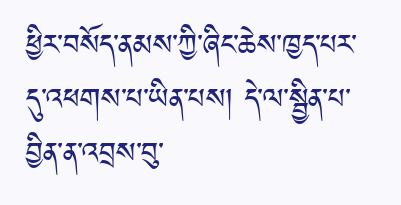ཕྱིར་བསོད་ནམས་ཀྱི་ཞིང་ཆེས་ཁྱད་པར་དུ་འཕགས་པ་ཡིན་པས། དེ་ལ་སྦྱིན་པ་བྱིན་ན་འབྲས་བུ་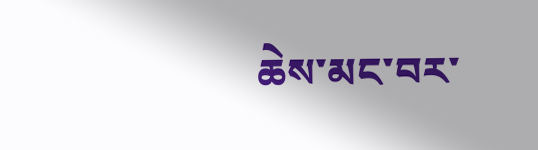ཆེས་མང་བར་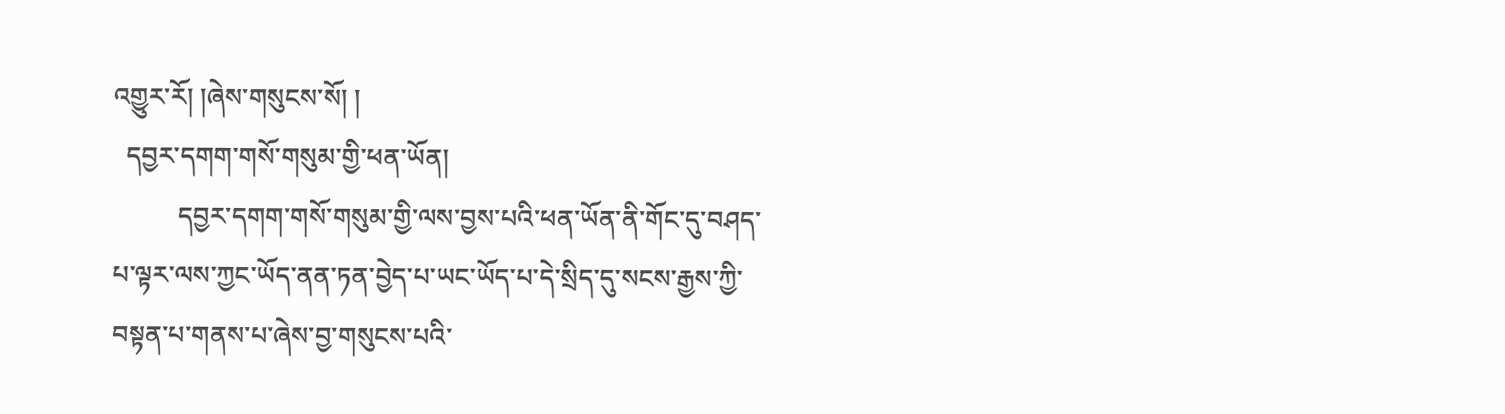འགྱུར་རོ། །ཞེས་གསུངས་སོ། །
  དབྱར་དགག་གསོ་གསུམ་གྱི་ཕན་ཡོན།
          དབྱར་དགག་གསོ་གསུམ་གྱི་ལས་བྱས་པའི་ཕན་ཡོན་ནི་གོང་དུ་བཤད་པ་ལྟར་ལས་ཀྱང་ཡོད་ནན་ཏན་བྱེད་པ་ཡང་ཡོད་པ་དེ་སྲིད་དུ་སངས་རྒྱས་ཀྱི་བསྟན་པ་གནས་པ་ཞེས་བྱ་གསུངས་པའི་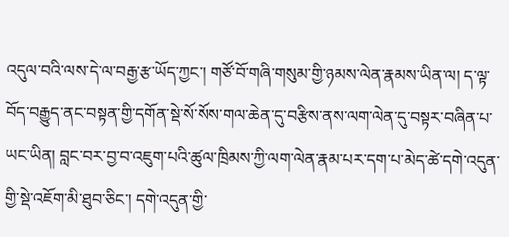འདུལ་བའི་ལས་དེ་ལ་བརྒྱ་རྩ་ཡོད་ཀྱང་། གཙོ་བོ་གཞི་གསུམ་གྱི་ཉམས་ལེན་རྣམས་ཡིན་ལ། ད་ལྟ་བོད་བརྒྱུད་ནང་བསྟན་གྱི་དགོན་སྡེ་སོ་སོས་གལ་ཆེན་དུ་བརྩིས་ནས་ལག་ལེན་དུ་བསྟར་བཞིན་པ་ཡང་ཡིན། བླང་བར་བྱ་བ་འཇུག་པའི་ཚུལ་ཁྲིམས་ཀྱི་ལག་ལེན་རྣམ་པར་དག་པ་མེད་ཚེ་དགེ་འདུན་གྱི་སྡེ་འཇོག་མི་ཐུབ་ཅིང་། དགེ་འདུན་གྱི་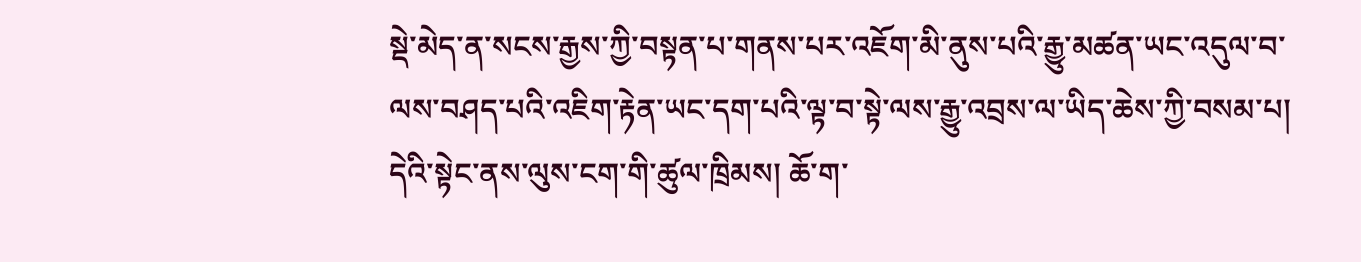སྡེ་མེད་ན་སངས་རྒྱས་ཀྱི་བསྟན་པ་གནས་པར་འཇོག་མི་ནུས་པའི་རྒྱུ་མཚན་ཡང་འདུལ་བ་ལས་བཤད་པའི་འཇིག་རྟེན་ཡང་དག་པའི་ལྟ་བ་སྟེ་ལས་རྒྱུ་འབྲས་ལ་ཡིད་ཆེས་ཀྱི་བསམ་པ། དེའི་སྟེང་ནས་ལུས་ངག་གི་ཚུལ་ཁྲིམས། ཆོ་ག་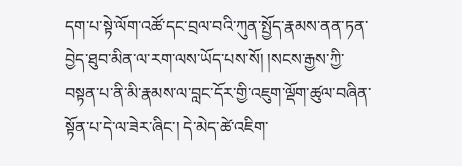དག་པ་སྟེ་ལོག་འཚོ་དང་བྲལ་བའི་ཀུན་སྤྱོད་རྣམས་ནན་ཏན་བྱེད་ཐུབ་མིན་ལ་རག་ལས་ཡོད་པས་སོ། །སངས་རྒྱས་ཀྱི་བསྟན་པ་ནི་མི་རྣམས་ལ་བླང་དོར་གྱི་འཇུག་ལྡོག་ཚུལ་བཞིན་སྟོན་པ་དེ་ལ་ཟེར་ཞིང་། དེ་མེད་ཚེ་འཇིག་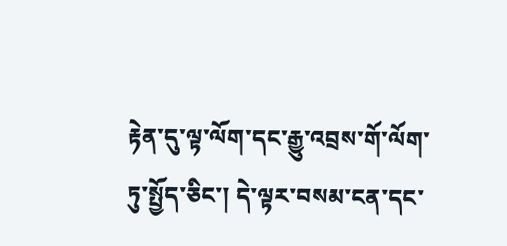རྟེན་དུ་ལྟ་ལོག་དང་རྒྱུ་འབྲས་གོ་ལོག་ཏུ་སྤྱོད་ཅིང་། དེ་ལྟར་བསམ་ངན་དང་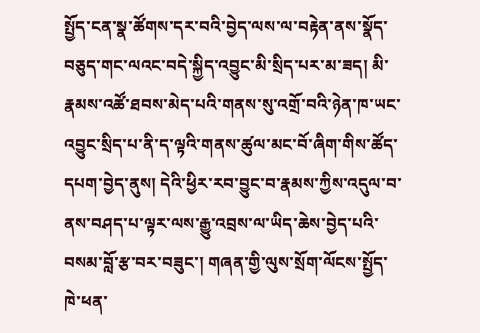སྤྱོད་ངན་སྣ་ཚོགས་དར་བའི་བྱེད་ལས་ལ་བརྟེན་ནས་སྣོད་བཅུད་གང་ལའང་བདེ་སྐྱིད་འབྱུང་མི་སྲིད་པར་མ་ཟད། མི་རྣམས་འཚོ་ཐབས་མེད་པའི་གནས་སུ་འགྲོ་བའི་ཉེན་ཁ་ཡང་འབྱུང་སྲིད་པ་ནི་ད་ལྟའི་གནས་ཚུལ་མང་བོ་ཞིག་གིས་ཚོད་དཔག་བྱེད་ནུས། དེའི་ཕྱིར་རབ་བྱུང་བ་རྣམས་ཀྱིས་འདུལ་བ་ནས་བཤད་པ་ལྟར་ལས་རྒྱུ་འབྲས་ལ་ཡིད་ཆེས་བྱེད་པའི་བསམ་བློ་རྩ་བར་བཟུང་། གཞན་གྱི་ལུས་སྲོག་ལོངས་སྤྱོད་ཁེ་ཕན་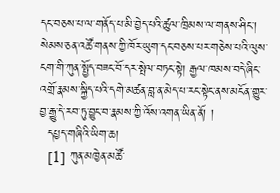དང་བཅས་པ་ལ་གནོད་པ་མི་བྱེད་པའི་ཚུལ་ཁྲིམས་ལ་གནས་ཤིང་། སེམས་ཅན་འཚོ་གནས་ཀྱི་ཁོར་ཡུག་དང་བཅས་པར་གཅེས་པའི་ལུས་ངག་གི་ཀུན་སྤྱོད་བཟང་བོ་དར་སྤེལ་བཏང་སྟེ། རྒྱལ་ཁམས་བདེ་ཞིང་འགྲོ་རྣམས་སྐྱིད་པའི་དགེ་མཚན་བླ་ན་མེད་པ་རང་སྟེང་ནས་མངོན་གྱུར་བྱ་རྒྱུ་དེ་རབ་ཏུ་བྱུང་བ་རྣམས་ཀྱི་འོས་འགན་ཡིན་ནོ། །
  དཔྱད་གཞིའི་ཡིག་ཆ།
  [1] ཀུན་མཁྱེན་མཚོ་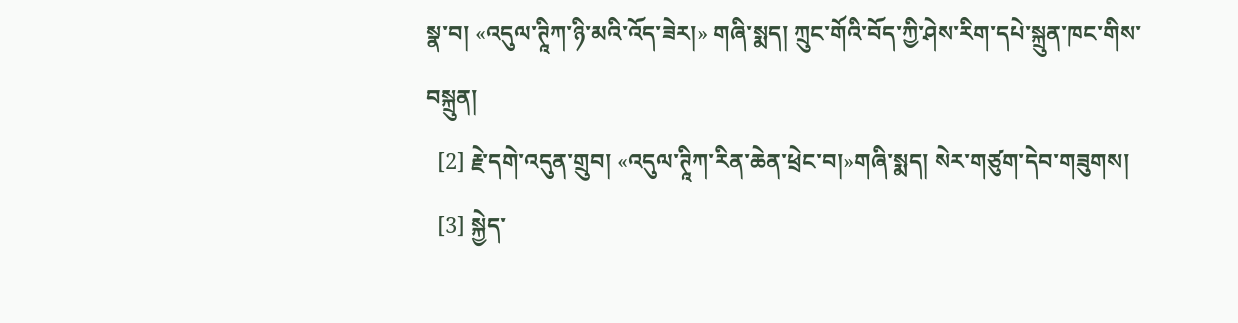སྣ་བ། «འདུལ་ཊཱིཀ་ཉི་མའི་འོད་ཟེར།» གཞི་སྨད། ཀྲུང་གོའི་བོད་ཀྱི་ཤེས་རིག་དཔེ་སྐྲུན་ཁང་གིས་བསྐྲུན།
  [2] རྗེ་དགེ་འདུན་གྲུབ། «འདུལ་ཊཱིཀ་རིན་ཆེན་ཕྲེང་བ།»གཞི་སྨད། སེར་གཙུག་དེབ་གཟུགས།
  [3] སྐྱེད་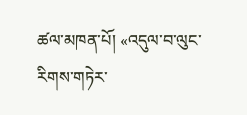ཚལ་མཁན་པོ། «འདུལ་བ་ལུང་རིགས་གཏེར་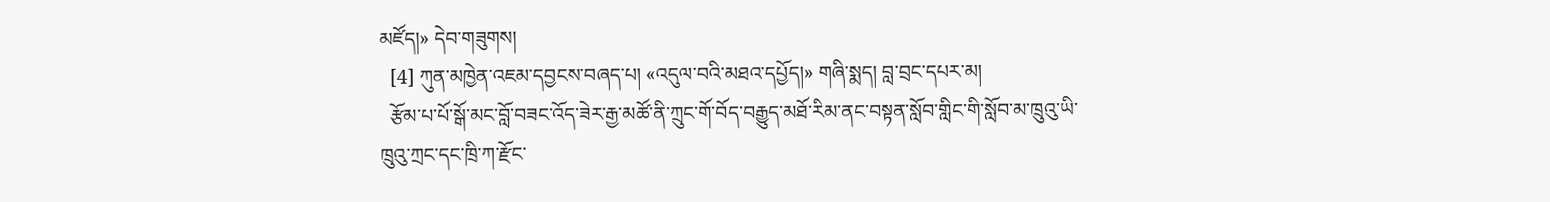མཛོད།» དེབ་གཟུགས།
  [4] ཀུན་མཁྱེན་འཇམ་དབྱངས་བཞད་པ། «འདུལ་བའི་མཐའ་དཔྱོད།» གཞི་སྨད། བླ་བྲང་དཔར་མ།
  རྩོམ་པ་པོ་སྒོ་མང་བློ་བཟང་འོད་ཟེར་རྒྱ་མཚོ་ནི་ཀྲུང་གོ་བོད་བརྒྱུད་མཐོ་རིམ་ནང་བསྟན་སློབ་གླིང་གི་སློབ་མ་ཁྲུའུ་ཡི་ཁྲུའུ་ཀྲང་དང་ཁྲི་ཀ་རྫོང་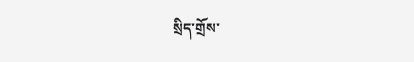སྲིད་གྲོས་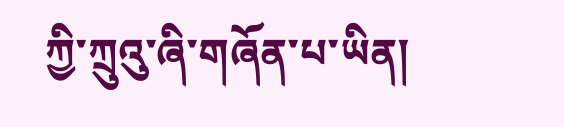ཀྱི་ཀྲུའུ་ཞི་གཞོན་པ་ཡིན།